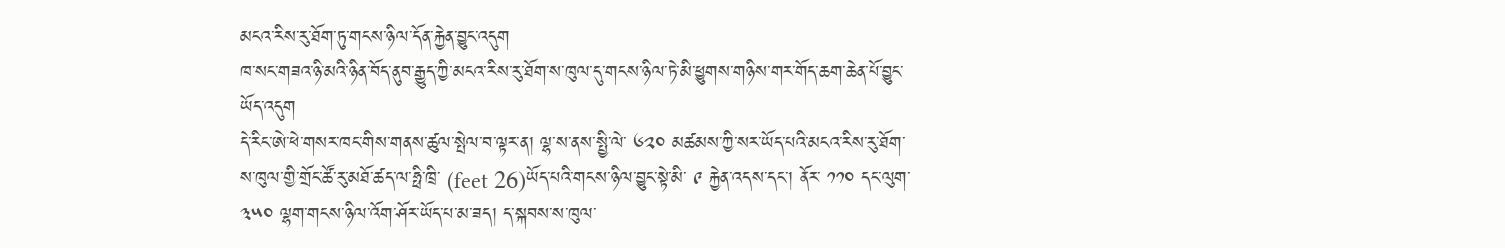མངའ་རིས་རུ་ཐོག་ཏུ་གངས་ཉིལ་དོན་རྐྱེན་བྱུང་འདུག
ཁ་སང་གཟའ་ཉི་མའི་ཉིན་བོད་ནུབ་རྒྱུད་ཀྱི་མངའ་རིས་རུ་ཐོག་ས་ཁུལ་དུ་གངས་ཉིལ་ཏེ་མི་ཕྱུགས་གཉིས་གར་གོད་ཆག་ཆེན་པོ་བྱུང་ཡོད་འདུག
དེ་རིང་ཨེ་ཕེ་གསར་ཁང་གིས་གནས་ཚུལ་སྤེལ་བ་ལྟར་ན། ལྷ་ས་ནས་སྤྱི་ལེ་ ༦༢༠ མཚམས་ཀྱི་སར་ཡོད་པའི་མངའ་རིས་རུ་ཐོག་ས་ཁུལ་གྱི་གྲོང་ཚོ་རུ་མཐོ་ཚད་ལ་ཧྥི་ཁྲི་ (feet 26)ཡོད་པའི་གངས་ཉིལ་བྱུང་སྟེ་མི་ ༩ རྐྱེན་འདས་དང་། ནོར་ ༡༡༠ དང་ལུག་ ༣༥༠ ལྷག་གངས་ཉིལ་འོག་ཤོར་ཡོད་པ་མ་ཟད། ད་སྐབས་ས་ཁུལ་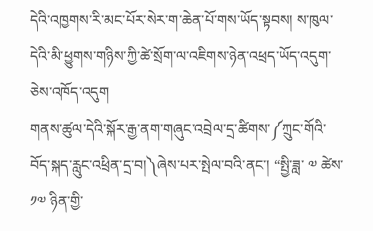དེའི་འཁྱགས་རི་མང་པོར་སེར་ག་ཆེན་པོ་གས་ཡོད་སྟབས། ས་ཁུལ་དེའི་མི་ཕྱུགས་གཉིས་ཀྱི་ཚེ་སྲོག་ལ་འཇིགས་ཉེན་འཕྲད་ཡོད་འདུག་ཅེས་འཁོད་འདུག
གནས་ཚུལ་དེའི་སྐོར་རྒྱ་ནག་གཞུང་འབྲེལ་དྲ་ཚིགས་༼ཀྲུང་གོའི་བོད་སྐད་རླུང་འཕྲིན་དྲ་བ།༽ཞེས་པར་སྤེལ་བའི་ནང་། “སྤྱི་ཟླ་ ༧ ཚེས་ ༡༧ ཉིན་གྱི་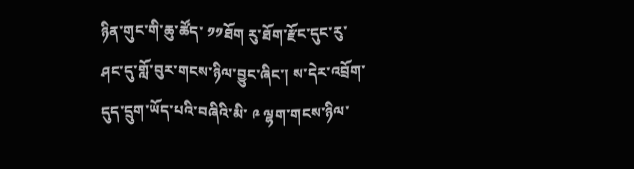ཉིན་གུང་གི་ཆུ་ཚོད་ ༡༡ཐོག རུ་ཐོག་རྫོང་དུང་རུ་ཤང་དུ་གློ་བུར་གངས་ཉིལ་བྱུང་ཞིང་། ས་དེར་འབྲོག་དུད་དྲུག་ཡོད་པའི་བཞིའི་མི་ ༩ ལྷག་གངས་ཉིལ་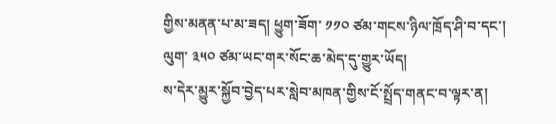གྱིས་མནན་པ་མ་ཟད། ཕྱུག་ཟོག་ ༡༡༠ ཙམ་གངས་ཉིལ་ཁྲོད་ཤི་བ་དང་། ལུག་ ༣༥༠ ཙམ་ཡང་གར་སོང་ཆ་མེད་དུ་གྱུར་ཡོད།
ས་དེར་མྱུར་སྐྱོབ་བྱེད་པར་སླེབ་མཁན་གྱིས་ངོ་སྤྲོད་གནང་བ་ལྟར་ན།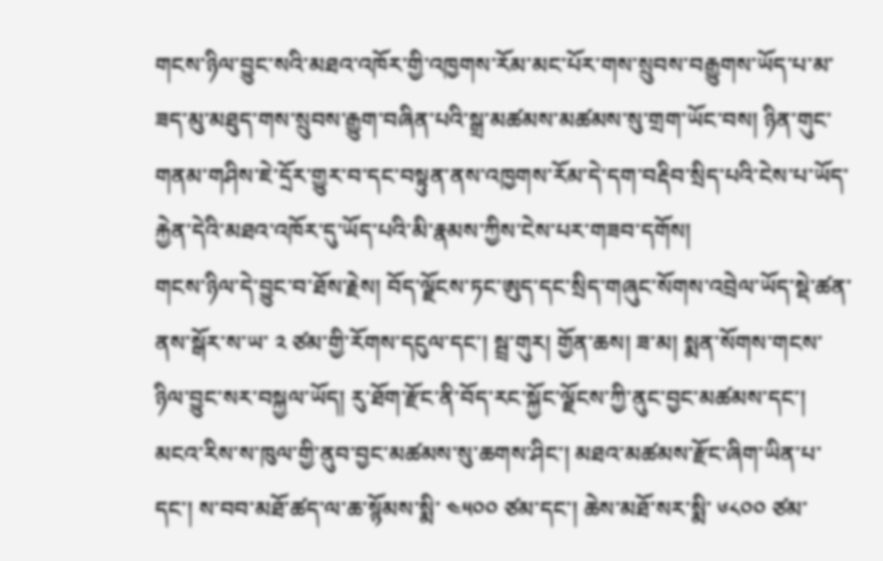གངས་ཉིལ་བྱུང་སའི་མཐའ་འཁོར་གྱི་འཁྱགས་རོམ་མང་པོར་གས་སྲུབས་བརྒྱུགས་ཡོད་པ་མ་ཟད་མུ་མཐུད་གས་སྲུབས་རྒྱུག་བཞིན་པའི་སྒྲ་མཚམས་མཚམས་སུ་གྲག་ཡོང་བས། ཉིན་གུང་གནམ་གཤིས་ཇེ་དྲོར་གྱུར་བ་དང་བསྟུན་ནས་འཁྱགས་རོམ་དེ་དག་བརྡིབ་སྲིད་པའི་ངེས་པ་ཡོད་རྐྱེན་དེའི་མཐའ་འཁོར་དུ་ཡོད་པའི་མི་རྣམས་ཀྱིས་ངེས་པར་གཟབ་དགོས།
གངས་ཉིལ་དེ་བྱུང་བ་ཐོས་རྗེས། བོད་ལྗོངས་ཏང་ཨུད་དང་སྲིད་གཞུང་སོགས་འབྲེལ་ཡོད་སྡེ་ཚན་ནས་སྒོར་ས་ཡ་ ༢ ཙམ་གྱི་རོགས་དངུལ་དང་། སྦྲ་གུར། གྱོན་ཆས། ཟ་མ། སྨན་སོགས་གངས་ཉིལ་བྱུང་སར་བསྐྱལ་ཡོད། རུ་ཐོག་རྫོང་ནི་བོད་རང་སྐྱོང་ལྗོངས་ཀྱི་ནུང་བྱང་མཚམས་དང་། མངའ་རིས་ས་ཁུལ་གྱི་ནུབ་བྱང་མཚམས་སུ་ཆགས་ཤིང་། མཐའ་མཚམས་རྫོང་ཞིག་ཡིན་པ་དང་། ས་བབ་མཐོ་ཚད་ལ་ཆ་སྙོམས་སྨི་ ༤༥༠༠ ཙམ་དང་། ཆེས་མཐོ་སར་སྨི་ ༦༨༠༠ ཙམ་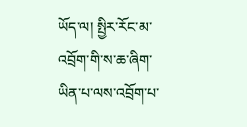ཡོད་ལ། སྤྱིར་རོང་མ་འབྲོག་གི་ས་ཆ་ཞིག་ཡིན་པ་ལས་འབྲོག་པ་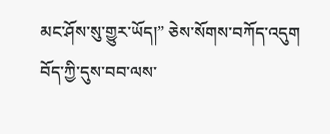མང་ཤོས་སུ་གྱུར་ཡོད།” ཅེས་སོགས་བཀོད་འདུག
བོད་ཀྱི་དུས་བབ་ལས་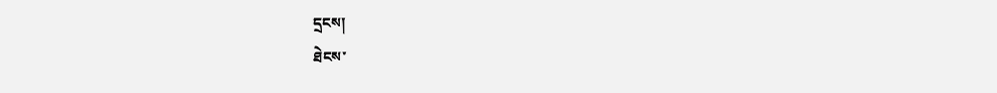དྲངས།
ཐེངས་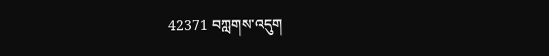42371 བཀླགས་འདུག